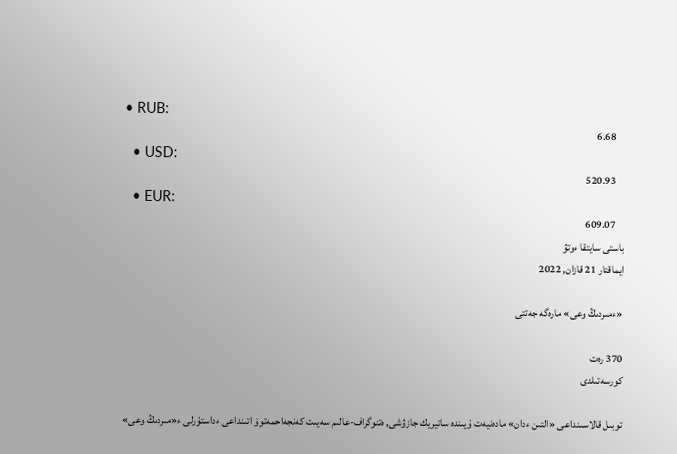• RUB:
    6.68
  • USD:
    520.93
  • EUR:
    609.07
باستى سايتقا ءوتۋ
ايماقتار 21 قازان, 2022

«ءمىردىڭ وعى» مارەگە جەتتى

370 رەت
كورسەتىلدى

توبىل قالاسىنداعى «التىن ءدان» مادەنيەت ۇيىندە ساتيريك جازۋشى, ەتنوگراف-عالىم سەيىت كەنجەاحمەتوۆ اتىنداعى ءداستۇرلى ء«مىردىڭ وعى»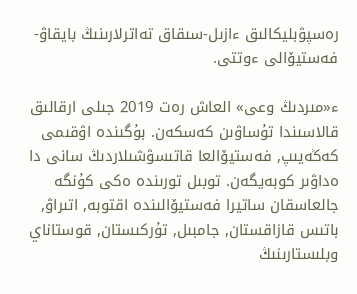رەسپۋبليكالىق ءازىل-سىقاق تەاترلارىنىڭ بايقاۋ-فەستيۆالى ءوتتى.

ء«مىردىڭ وعى» العاش رەت 2019 جىلى ارقالىق قالاسىندا تۇساۋىن كەسكەن. بۇگىندە اۋقىمى كەڭەيىپ, فەستيۆالعا قاتىسۋشىلاردىڭ سانى دا ەداۋىر كوبەيگەن. توبىل تورىندە ەكى كۇنگە جالعاسقان ساتيرا فەستيۆالىندە اقتوبە, اتىراۋ, باتىس قازاقستان, جامبىل, تۇركىستان, قوستاناي وبلىستارىنىڭ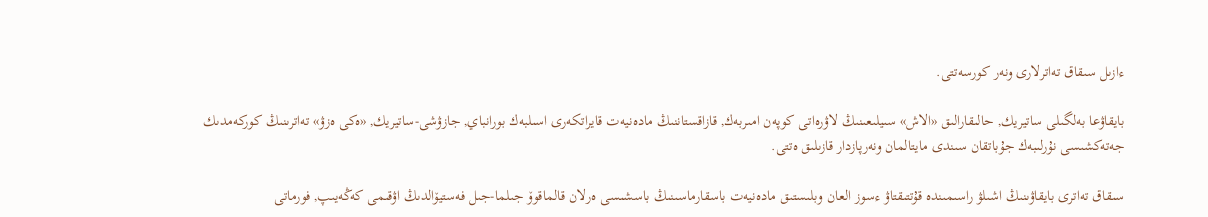ءازىل سىقاق تەاترلارى ونەر كورسەتتى.

بايقاۋعا بەلگىلى ساتيريك, حالىقارالىق «الاش» سىيلىعىنىڭ لاۋرەاتى كوپەن امىربەك, قازاقستاننىڭ مادەنيەت قايراتكەرى اسىلبەك بورانباي, جازۋشى-ساتيريك, «ەكى ەزۋ» تەاترىنىڭ كوركەمدىك جەتەكشىسى نۇرلىبەك جۇباتقان سىندى مايتالمان ونەرپازدار قازىلىق ەتتى.

سىقاق تەاترى بايقاۋىنىڭ اشىلۋ راسىمىندە قۇتتىقتاۋ ءسوز العان وبلىستىق مادەنيەت باسقارماسىنىڭ باسشىسى ەرلان قالماقوۆ جىلما-جىل فەستيۆالدىڭ اۋقىمى كەڭەيىپ, فورماتى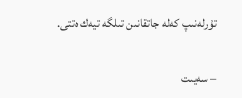تۇرلەنىپ كەلە جاتقانىن تىلگە تيەك ەتتى.

– سەيىت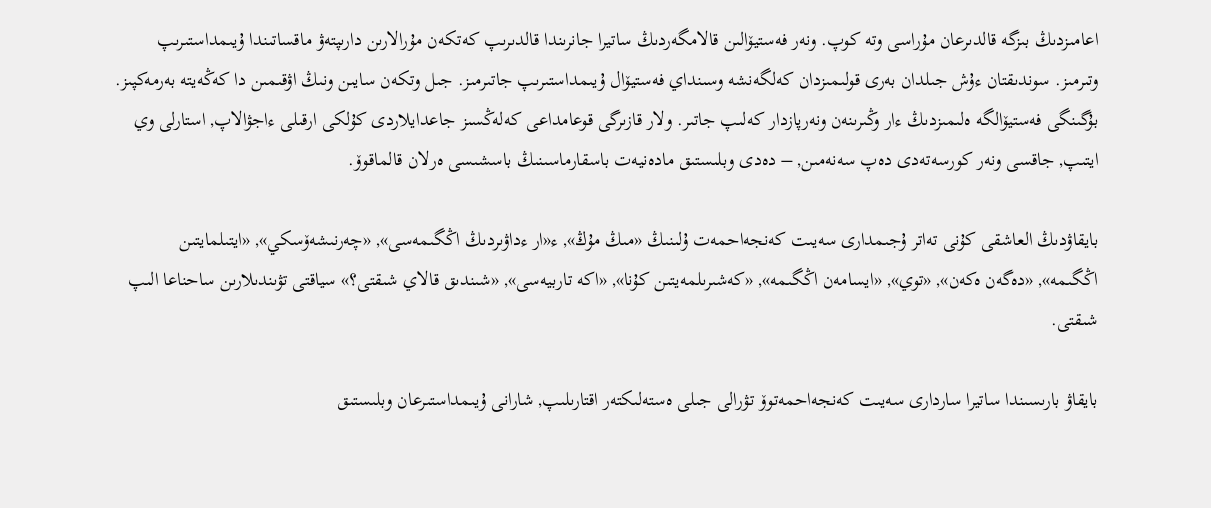اعامىزدىڭ بىزگە قالدىرعان مۇراسى وتە كوپ. ونەر فەستيۆالىن قالامگەردىڭ ساتيرا جانرىندا قالدىرىپ كەتكەن مۇرالارىن دارىپتەۋ ماقساتىندا ۇيىمداستىرىپ وتىرمىز. سوندىقتان ءۇش جىلدان بەرى قولىمىزدان كەلگەنشە وسىنداي فەستيۆال ۇيىمداستىرىپ جاتىرمىز. جىل وتكەن سايىن ونىڭ اۋقىمىن دا كەڭەيتە بەرمەكپىز. بۇگىنگى فەستيۆالگە ەلىمىزدىڭ ءار وڭىرىنەن ونەرپازدار كەلىپ جاتىر. ولار قازىرگى قوعامداعى كەلەڭسىز جاعدايلاردى كۇلكى ارقىلى ءاجۋالاپ, استارلى وي ايتىپ, جاقسى ونەر كورسەتەدى دەپ سەنەمىن, – دەدى وبلىستىق مادەنيەت باسقارماسىنىڭ باسشىسى ەرلان قالماقوۆ.

بايقاۋدىڭ العاشقى كۇنى تەاتر ۇجىمدارى سەيىت كەنجەاحمەت ۇلىنىڭ «مىڭ مۇڭ», ء«ار ءداۋىردىڭ اڭگىمەسى», «چەرنىشەۆسكي», «ايتىلمايتىن اڭگىمە», «دەگەن ەكەن», «توي», «ايسامەن اڭگىمە», «كەشىرىلمەيتىن كۇنا», «اكە تاربيەسى», «شىندىق قالاي شىقتى؟» سياقتى تۋىندىلارىن ساحناعا الىپ شىقتى.

بايقاۋ بارىسىندا ساتيرا ساردارى سەيىت كەنجەاحمەتوۆ تۋرالى جىلى ەستەلىكتەر اقتارىلىپ, شارانى ۇيىمداستىرعان وبلىستىق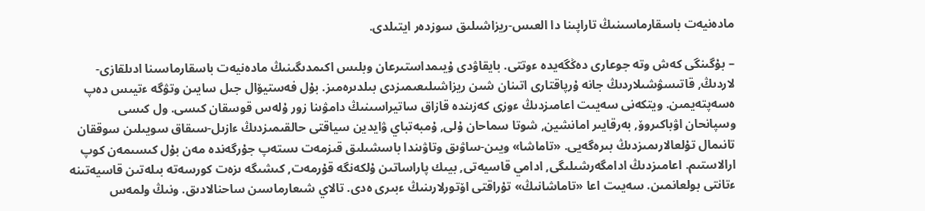مادەنيەت باسقارماسىنىڭ تاراپىنا دا العىس-ريزاشىلىق سوزدەر ايتىلدى.

– بۇگىنگى كەش وتە جوعارى دەڭگەيدە ءوتتى. بايقاۋدى ۇيىمداستىرعان وبلىس اكىمدىگىنىڭ مادەنيەت باسقارماسىنا ادىلقازى-لاردىڭ, قاتىسۋشىلاردىڭ جانە ۇرپاقتارى اتىنان شىن ريزاشىلىعىمىزدى بىلدىرەمىز. بۇل فەستيۆال جىل سايىن وتۋگە ءتيىس دەپ ەسەپتەيمىن. ويتكەنى سەيىت اعامىزدىڭ ءوزى كەزىندە قازاق ساتيراسىنىڭ دامۋىنا زور ۇلەس قوسقان كىسى. ول كىسى وسپانحان اۋباكىروۆ, بەرقايىر امانشين, شوتا سماحان ۇلى, ۇمبەتباي ۋايدين سياقتى حالقىمىزدىڭ ءازىل-سىقاق سويىلىن سوققان تانىمال تۇلعالارىمىزدىڭ بىرەگەيى. «تاماشا» ويىن-ساۋىق وتاۋىندا باسشىلىق قىزمەت ىستەپ جۇرگەندە مەن بۇل كىسىمەن كوپ ارالاستىم. اعامىزدىڭ ادامگەرشىلىگى, ادامي قاسيەتى, بيىك پاراساتىن ۇلكەنگە قۇرمەت, كىشىگە ىزەت كورسەتە بىلەتىن قاسيەتىنە ءتانتى بولعانمىن. سەيىت اعا «تاماشانىڭ» تۇراقتى اۆتورلارىنىڭ ءبىرى ەدى. تالاي شىعارماسىن ساحنالادىق. ونىڭ ولمەس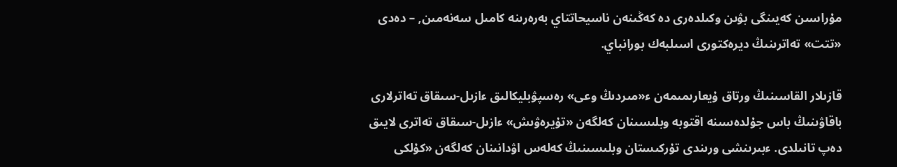مۇراسىن كەيىنگى بۋىن وكىلدەرى دە كەڭىنەن ناسيحاتتاي بەرەرىنە كامىل سەنەمىن, – دەدى «تتت» تەاترىنىڭ ديرەكتورى اسىلبەك بورانباي.

قازىلار القاسىنىڭ ورتاق ۇيعارىمىمەن ء«مىردىڭ وعى» رەسپۋبليكالىق ءازىل-سىقاق تەاترلارى باقاۋىنىڭ باس جۇلدەسىنە اقتوبە وبلىسىنان كەلگەن «تۇيرەۋىش» ءازىل-سىقاق تەاترى لايىق دەپ تانىلدى. ءبىرىنشى ورىندى تۇركىستان وبلىسىنىڭ كەلەس اۋدانىنان كەلگەن «كۇلكى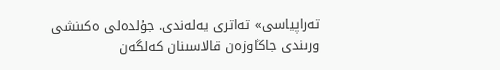تەراپياسى» تەاترى يەلەندى. جۇلدەلى ەكىنشى ورىندى جاڭاوزەن قالاسىنان كەلگەن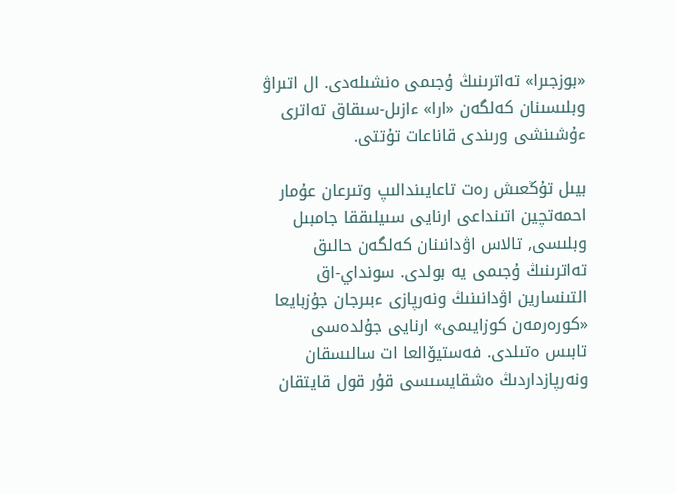«بوزجىرا» تەاترىنىڭ ۇجىمى ەنشىلەدى. ال اتىراۋ وبلىسىنان كەلگەن «ارا» ءازىل-سىقاق تەاترى ءۇشىنشى ورىندى قاناعات تۇتتى.

بيىل تۇڭعىش رەت تاعايىندالىپ وتىرعان عۇمار احمەتچين اتىنداعى ارنايى سىيلىققا جامبىل وبلىسى, تالاس اۋدانىنان كەلگەن حالىق تەاترىنىڭ ۇجىمى يە بولدى. سونداي-اق التىنسارين اۋدانىنىڭ ونەرپازى ءبىرجان جۇزبايعا «كورەرمەن كوزايىمى» ارنايى جۇلدەسى تابىس ەتىلدى. فەستيۆالعا ات سالىسقان ونەرپازداردىڭ ەشقايسىسى قۇر قول قايتقان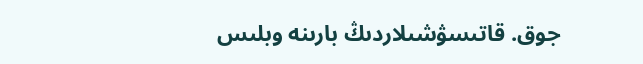جوق. قاتىسۋشىلاردىڭ بارىنە وبلىس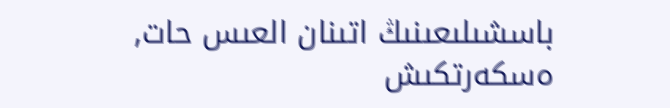باسشىلىعىنىڭ اتىنان العىس حات, ەسكەرتكىش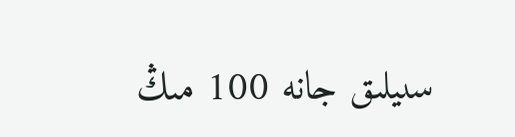سىيلىق جانە 100 مىڭ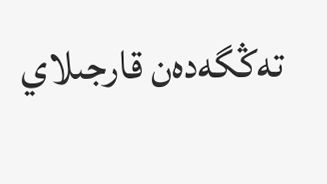تەڭگەدەن قارجىلاي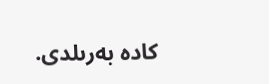كادە بەرىلدى.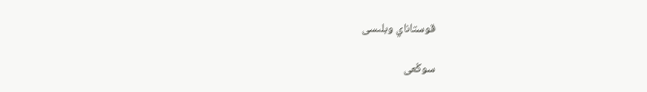قوستاناي وبلىسى

سوڭعى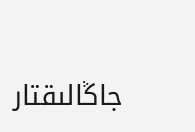جاڭالىقتار